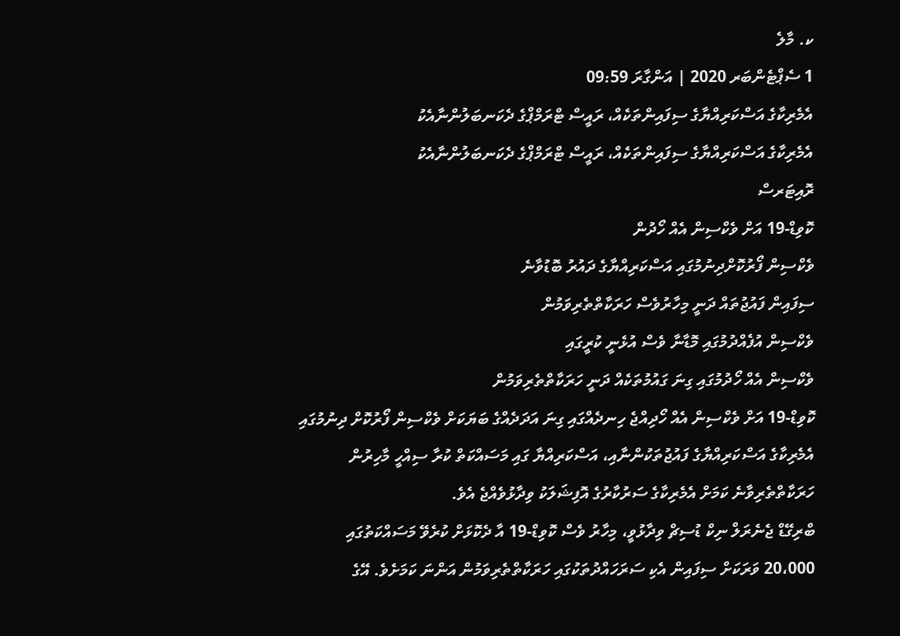ކ. މާލެ
1 ސެޕްޓެންބަރ 2020 | އަންގާރަ 09:59
އެމެރިކާގެ އަސްކަރިއްޔާގެ ސިފައިންތަކެއް، ރައީސް ޓްރަމްޕްގެ ދެކަނބަލުންނާއެކު
އެމެރިކާގެ އަސްކަރިއްޔާގެ ސިފައިންތަކެއް، ރައީސް ޓްރަމްޕްގެ ދެކަނބަލުންނާއެކު
ރޮއިޓަރސް
ކޮވިޑް-19 އަށް ވެކްސިން އެއް ހޯދުން
ވެކްސިން ފޯރުކޮށްދިނުމުގައި އަސްކަރިއްޔާގެ ދައުރު ބޮޑުވާނެ
ސިފައިން ފައުޖުތައް ދަނީ މިހާރުވެސް ހަރަކާތްތެރިވަމުން
ވެކްސިން އުފެއްދުމުގައި މޮޑާނާ ވެސް އުޅެނީ ކުރީގައި
ވެކްސިން އެއް ހޯދުމުގައި ގިނަ ގައުމުތަކެއް ދަނީ ހަރަކާތްތެރިވަމުން
ކޮވިޑް-19 އަށް ވެކްސިން އެއް ހޯދިއްޖެ ހިނދެއްގައި ގިނަ އަދަދެއްގެ ބަޔަކަށް ވެކްސިން ފޯރުކޮށް ދިނުމުގައި އެމެރިކާގެ އަސްކަރިއްޔާގެ ފައުޖުތަކުންނާއި، އަސްކަރިއްޔާ ގައި މަސައްކަތް ކުރާ ސިއްހީ މާހިރުން ހަރަކާތްތެރިވާނެ ކަމަށް އެމެރިކާގެ ސަރުކާރުގެ އޮފިޝަލަކު ވިދާޅުވެއްޖެ އެވެ.
ބްރިގޭޑް ޖެނެރަލް ނިކް ޑުސިޗް ވިދާޅުވީ، މިހާރު ވެސް ކޮވިޑް-19 އާ ދެކޮޅަށް ކުރެވޭ މަސައްކަތުގައި 20،000 ވަރަކަށް ސިފައިން އެކި ސަރަހައްދުތަކުގައި ހަރަކާތްތެރިވަމުން އަންނަ ކަމަށެވެ. އޭގެ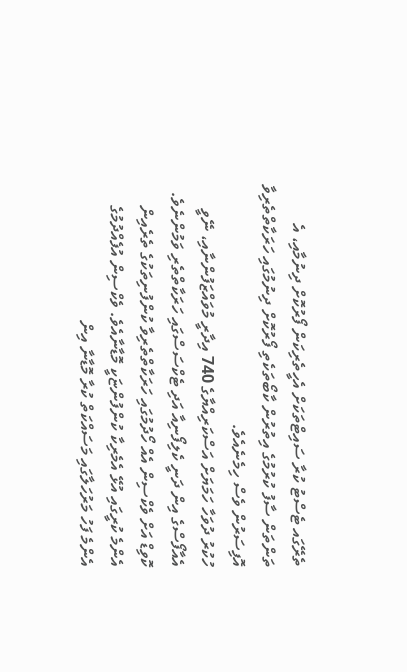ތެރޭގައ ޓެސްޓު ކުރާ ސައިޓްތަކަށް އެހީތެރިކަން ފޯރުކޮށް ދިނުމާއި، އެ ތަންތަން ސާފު ކުރުމުގެ އިތުރުން ކާބޯތަކެތި ފޯރުކޮށް ދިނުމުގައި ހަރަކާތްތެރިވާ އޮފިސަރުން ވެސް ހިމެނެއެވެ.
ހުކުރު ދުވަހާ ހަމަޔަށް އަސްކަރިއްޔާގެ 740 އިދާރީ މުވައްޒަފުންނާއި، ނޭވީ އެއާފޯސްގެ އިން ދަނީ ކެލިފޯނިއާ އަދި ޓެކްސަސްގައި ހަރަކާތްތެރި ވަމުންނެވެ. ކޮވިޑް އަށް ވެކްސިން އެއް ހޯދުމުގައި ހަރަކާތްތެރިވާ ކުންފުނިތަކުގެ ތެރެއިން އެންމެ ކުރީގައި އުޅޭ އެމެރިކާ ކުންފުންޏަކީ މޮޑާނާއެވެ. ވެކްސިން އުފެއްދުމުގެ އެންމެ ފަހު މަރުހަލާގައި މަސައްކަތް ކުރާ މޮޑާނާ އިން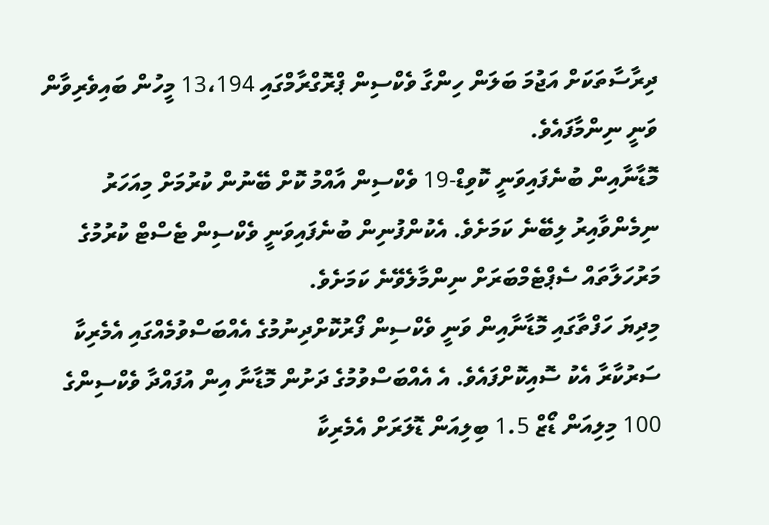ދިރާސާތަކަށް އަޖުމަ ބަލަން ހިންގާ ވެކްސިން ޕްރޮގްރާމްގައި 13،194 މީހުން ބައިވެރިވާން ވަނީ ނިންމާފައެވެ.
މޮޑާނާއިން ބުނެފައިވަނީ ކޮވިޑް-19 ވެކްސިން އާއްމު ކޮށް ބޭނުން ކުރުމަށް މިއަހަރު ނިމެންވާއިރު ލިބޭނެ ކަމަށެވެ. އެކުންފުނިން ބުނެފައިވަނީ ވެކްސިން ޓެސްޓް ކުރުމުގެ މަރުހަލާތައް ސެޕްޓެމްބަރަށް ނިންމާލެވޭނެ ކަމަށެވެ.
މިދިޔަ ހަފްތާގައި މޮޑާނާއިން ވަނީ ވެކްސިން ފޯރުކޮށްދިނުމުގެ އެއްބަސްވުމެއްގައި އެމެރިކާ ސަރުކާރާ އެކު ސޮއިކޮށްފައެވެ. އެ އެއްބަސްވުމުގެ ދަށުން މޮޑާނާ އިން އުފައްދާ ވެކްސިންގެ 100 މިލިއަން ޑޯޒް 1.5 ބިލިއަން ޑޮލަރަށް އެމެރިކާ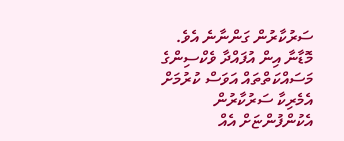ސަރުކާރުން ގަންނާނެ އެވެ.
މޮޑާނާ އިން އުފައްދާ ވެކްސިންގެ މަސައްކަތްތައް އަވަސް ކުރުމަށް އެމެރިކާ ސަރުކާރުން އެކުންފުންޏަށް އެއް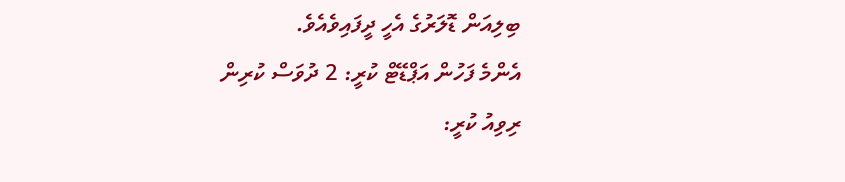ބިލިއަން ޑޮލަރުގެ އެހީ ދީފައިވެއެވެ.
އެންމެ ފަހުން އަޕްޑޭޓް ކުރީ: 2 ދުވަސް ކުރިން
ރިވިއު ކުރީ: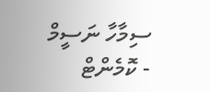ސިމާހާ ނަސީމް
- ކޮމެންޓް